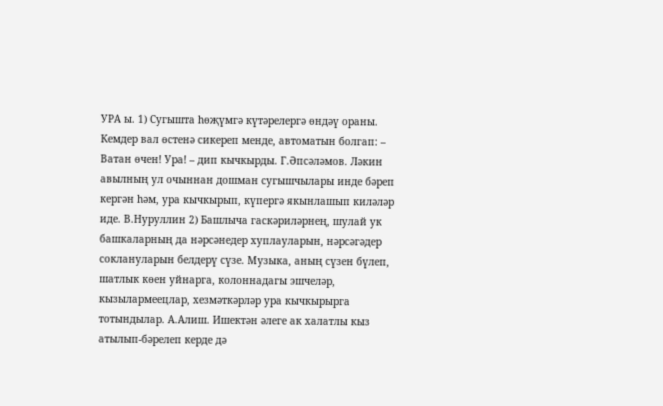УРА ы. 1) Сугышта һөҗүмгә күтәрелергә өндәү ораны. Кемдер вал өстенә сикереп менде, автоматын болгап: – Ватан өчен! Ура! – дип кычкырды. Г.Әпсәләмов. Ләкин авылның ул очыннан дошман сугышчылары инде бәреп кергән һәм, ура кычкырып, күпергә якынлашып киләләр иде. В.Нуруллин 2) Башлыча гаскәриләрнең, шулай ук башкаларның да нәрсәнедер хуплауларын, нәрсәгәдер соклануларын белдерү сүзе. Музыка, аның сүзен бүлеп, шатлык көен уйнарга, колоннадагы эшчеләр, кызылармеецлар, хезмәткәрләр ура кычкырырга тотындылар. А.Алиш. Ишектән әлеге ак халатлы кыз атылып-бәрелеп керде дә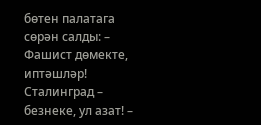бөтен палатага сөрән салды: – Фашист дөмекте, иптәшләр! Сталинград – безнеке, ул азат! –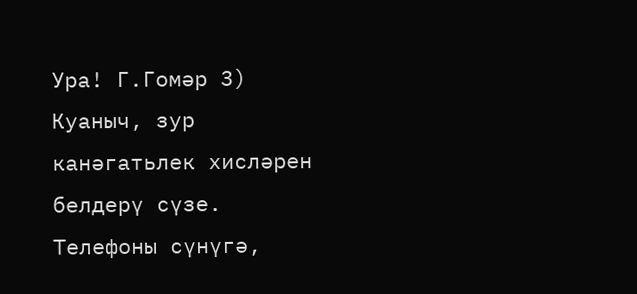Ура! Г.Гомәр 3) Куаныч, зур канәгатьлек хисләрен белдерү сүзе. Телефоны сүнүгә,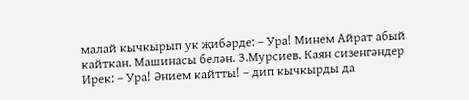малай кычкырып ук җибәрде: – Ура! Минем Айрат абый кайткан. Машинасы белән. З.Мурсиев. Каян сизенгәндер Ирек: – Ура! Әнием кайтты! – дип кычкырды да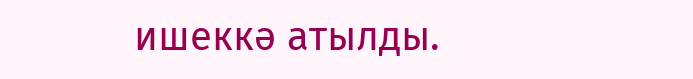ишеккә атылды.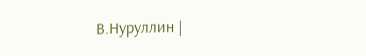В.Нуруллин |